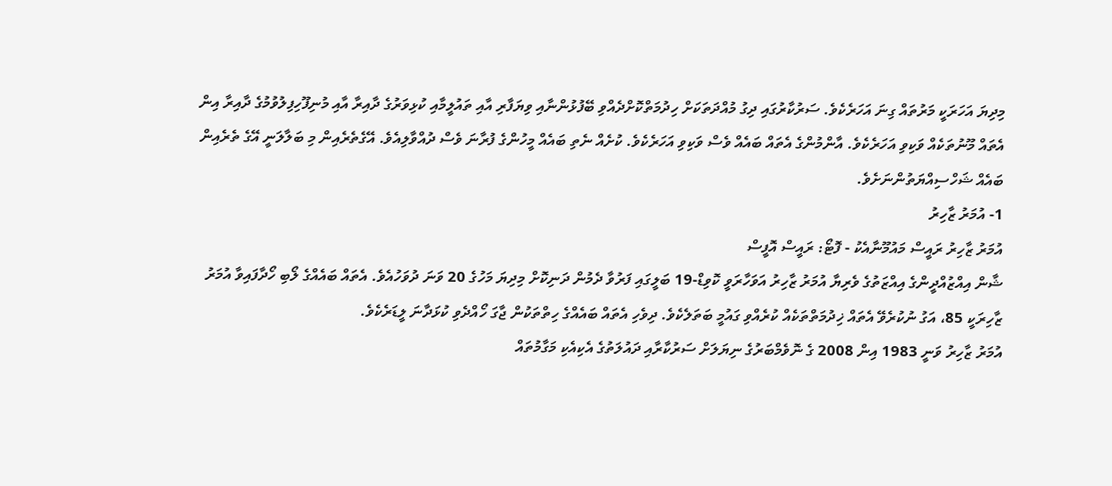މިދިޔަ އަހަރަކީ މަރުތައް ގިނަ އަހަރެކެވެ. ސަރުކާރުގައި ދިގު މުއްދަތަކަށް ހިދުމަތްކޮށްދެއްވި ބޭފުޅުންނާއި ވިޔަފާރި އާއި ތައުލީމާއި ކުޅިވަރުގެ ދާއިރާ އާއި މުނިފޫހިފިލުވުމުގެ ދާއިރާ އިން އެތައް މޫނުތަކެއް ވަކިވި އަހަރެކެވެ. އާންމުންގެ އެތައް ބައެއް ވެސް ވަކިވި އަހަރެކެވެ. ކުށެއް ނެތި ބައެއް މީހުންގެ ފުރާނަ ވެސް ދުއްވާލިއެވެ. އޭގެތެރެއިން މި ބަލާލަނީ އޭގެ ތެރެއިން ބައެއް ޝަހްސިއްޔަތުންނަށެވެ.
1- އުމަރު ޒާހިރު
އުމަރު ޒާހިރު ރައީސް މައުމޫނާއެކު - ފޮޓޯ: ރައީސް އޮފީސް
ޝާން އިއްޒުއްދީންގެ އިއްޒަތުގެ ވެރިޔާ އުމަރު ޒާހިރު އަވަހާރަވީ ކޮވިޑް-19 ބަލީގައި ފަރުވާ ދެމުން ދަނިކޮށް މިދިޔަ މަހުގެ 20 ވަނަ ދުވަހުއެވެ. އެތައް ބައެއްގެ ލޯބި ހޯދާފައިވާ އުމަރު ޒާހިރަކީ 85، އަގު ނުކުރެވޭ އެތައް ޚިދުމަތްތަކެއް ކުރެއްވި ގައުމީ ބަތަލެކެވެ. ދިވެހި އެތައް ބައެއްގެ ހިތްތަކުން ޖާގަ ހޯއްދެވި ކުޅަދާނަ ލީޑަރެކެވެ.
އުމަރު ޒާހިރު ވަނީ 1983 އިން 2008 ގެ ނޮވެމްބަރުގެ ނިޔަލަށް ސަރުކާރާއި ދައުލަތުގެ އެކިއެކި މަގާމުތައް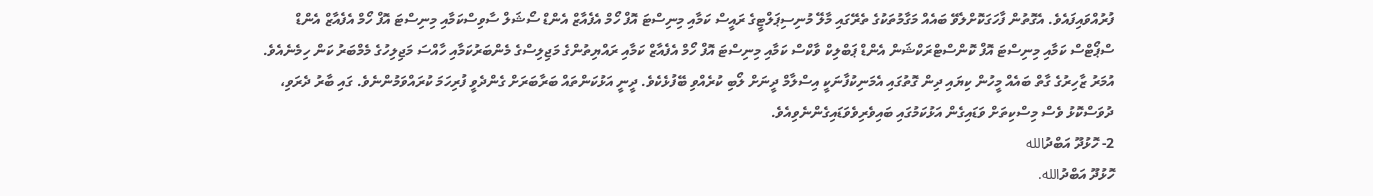ފުރުއްވައިފައެވެ. އެގޮތުން ފާހަގަކޮށްލެވޭ ބައެއް މަގާމުތަކުގެ ތެރޭގައި މާލޭ މުނިސިޕަލްޓީގެ ރައީސް ކަމާއި މިނިސްޓަ އޮފް ހޯމް އެފެއާޒް އެންޑް ސޯޝަލް ސާވިސްކަމާއި މިނިސްޓަ އޮފް ހޯމް އެފެއާޒް އެންޑް ސްޕޯޓްސް ކަމާއި މިނިސްޓަ އޮފް ކޮންސްޓްރަކްޝަން އެންޑް ޕަބްލިކް ވާކްސް ކަމާއި މިނިސްޓަ އޮފް ހޯމް އެފެއާޒް ކަމާއި ރައްޔިތުންގެ މަޖިލިސްގެ މެންބަރުކަމާއި ހާއްސަ މަޖިލިހުގެ މެމްބަރު ކަން ހިމެނެއެވެ.
އުމަރު ޒާހިރުގެ ގާތް ބައެއް މީހުން ކިޔައި ދިން ގޮތުގައި އެމަނިކުފާނަކީ އިސްލާމް ދީނަށް ލޯބި ކުރެއްވި ބޭފުޅެކެވެ. ދީނީ އަޅުކަންތައް ބަރާބަރަށް ގެންދެވީ ފުރިހަމަ ކުރައްވަމުންނެވެ. ގައި ބާރު ދެރަވި، ދުވަސްކޮޅު ވެސް މިސްކިތަށް ވަޑައިގެން އަޅުކަމުގައި ބައިވެރިވެވަޑައިގެންނެވިއެވެ.
2- ހޮޅުދޫ އަބްދުالله
ހޮޅުދޫ އަބްދުالله.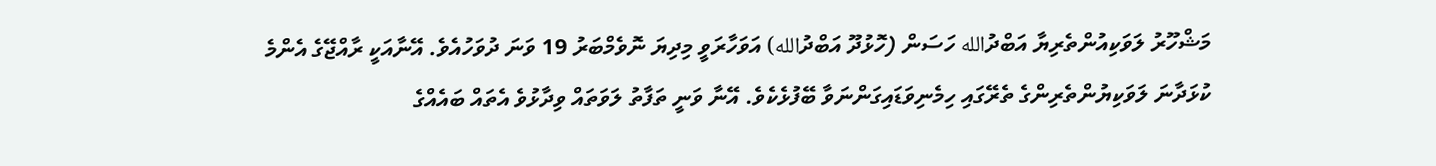މަޝްހޫރު ލަވަކިއުންތެރިޔާ އަބްދުالله ހަސަން (ހޮޅުދޫ އަބްދުالله) އަވަހާރަވީ މިދިޔަ ނޮވެމްބަރު 19 ވަނަ ދުވަހުއެވެ. އޭނާއަކީ ރާއްޖޭގެ އެންމެ ކުޅަދާނަ ލަވަކިޔުންތެރިންގެ ތެރޭގައި ހިމެނިވަޑައިގަންނަވާ ބޭފުޅެކެވެ. އޭނާ ވަނީ ތަފާތު ލަވަތައް ވިދާޅުވެ އެތައް ބައެއްގެ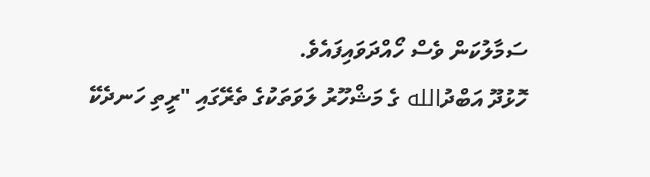ސަމާލުކަން ވެސް ހޯއްދަވައިފައެވެ.
ހޮޅުދޫ އަބްދުالله ގެ މަޝްހޫރު ލަވަތަކުގެ ތެރޭގައި "ރީތި ހަނދެކޭ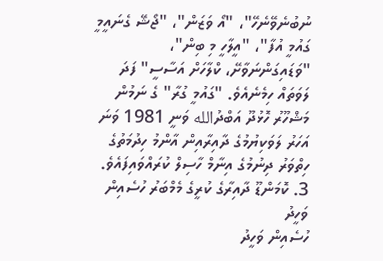ނުބުނެވޭނެހޭ"، "އޯ ވަޒަން"، "ޖޯޝޭ ގެނައީމީ ގައުމީ އުފާ"، "އީލާހީ މި ބިން"، "ވަޑައިގަންނަވާށޭ، ކްލާހަށް އަސާސީ" ފަދަ ލަވަތައް ހިމެނެއެވެ. "ގައުމީ ގުރާ" ގެ ނަމުން މަޝްހޫރު ހޮޅުދޫ އަބްދުالله ވަނީ 1981 ވަނަ އަހަރު ލަވަކިޔުމުގެ ދާއިރާއިން އާންމު ހިދުމަތުގެ ހިތްވަރު ދިނުމުގެ އިނާމް ހާސިލް ކުރައްވައިފައެވެ.
3. ކޮމަންޑޫ ދާއިރާގެ ކުރީގެ މެމްބަރު ހުސެއިން ވަހީދު
ހުސެއިން ވަހީދު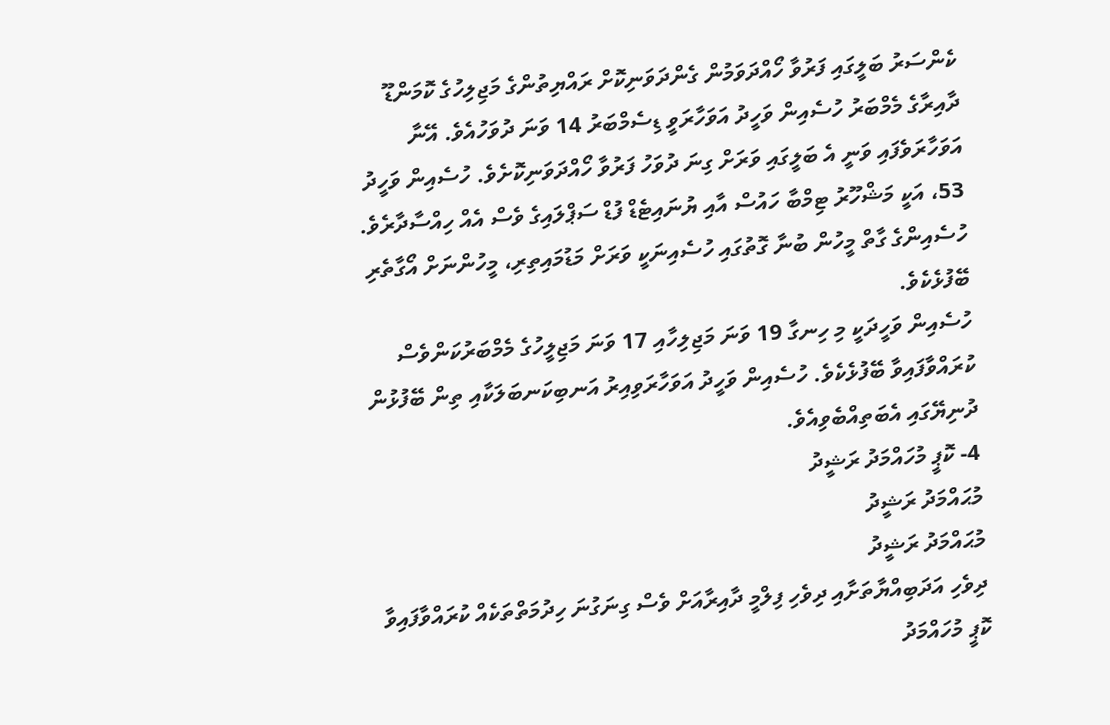ކެންސަރު ބަލީގައި ފަރުވާ ހޯއްދަވަމުން ގެންދަވަނިކޮށް ރައްޔިތުންގެ މަޖިލިހުގެ ކޮމަންޑޫ ދާއިރާގެ މެމްބަރު ހުސެއިން ވަހީދު އަވަހާރަވީ ޑިސެމްބަރު 14 ވަނަ ދުވަހުއެވެ. އޭނާ އަވަހާރަވެފައި ވަނީ އެ ބަލީގައި ވަރަށް ގިނަ ދުވަހު ފަރުވާ ހޯއްދަވަނިކޮށެވެ. ހުސެއިން ވަހީދު 53، އަކީ މަޝްހޫރު ޓިމްބާ ހައުސް އާއި ޔުނައިޓެޑް ފުޑް ސަޕްލައިގެ ވެސް އެއް ހިއްސާދާރެވެ.
ހުސެއިންގެ ގާތް މީހުން ބުނާ ގޮތުގައި ހުސެއިނަކީ ވަރަށް މަޑުމައިތިރި، މީހުންނަށް އޯގާތެރި ބޭފުޅެކެވެ.
ހުސެއިން ވަހީދަކީ މި ހިނގާ 19 ވަނަ މަޖިލިހާއި 17 ވަނަ މަޖިލީހުގެ މެމްބަރުކަންވެސް ކުރައްވާފައިވާ ބޭފުޅެކެވެ. ހުސެއިން ވަހީދު އަވަހާރަވިއިރު އަނބިކަނބަލަކާއި ތިން ބޭފުޅުން ދުނިޔޭގައި އެބަތިއްބެވިއެވެ.
4- ކޮޕީ މުހައްމަދު ރަޝީދު
މުޙައްމަދު ރަޝީދު
މުޙައްމަދު ރަޝީދު
ދިވެހި އަދަބިއްޔާތަށާއި ދިވެހި ފިލްމީ ދާއިރާއަށް ވެސް ގިނަގުނަ ހިދުމަތްތަކެއް ކުރައްވާފައިވާ ކޮޕީ މުހައްމަދު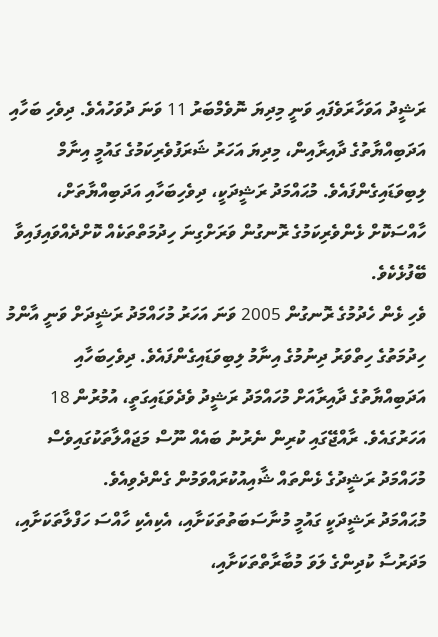ރަޝީދު އަވަހާރަވެފައި ވަނީ މިދިޔަ ނޮވެމްބަރު 11 ވަނަ ދުވަހުއެވެ. ދިވެހި ބަހާއި އަދަބިއްޔާތުގެ ދާއިރާއިން، މިދިޔަ އަހަރު ޝަރަފުވެރިކަމުގެ ގައުމީ އިނާމް ލިބިވަޑައިގެންފައެވެ. މުޙައްމަދު ރަޝީދަކީ، ދިވެހިބަހާއި އަދަބިއްޔާތަށް، ހާއްސަކޮށް ޅެންވެރިކަމުގެ ރޮނގުން ވަރަށްގިނަ ހިދުމަތްތަކެއް ކޮށްދެއްވައިފައިވާ ބޭފުޅެކެވެ.
ވެހި ޅެން ހެދުމުގެ ރޮނގުން 2005 ވަނަ އަހަރު މުހައްމަދު ރަޝީދަށް ވަނީ އާންމު ހިދުމަތުގެ ހިތްވަރު ދިނުމުގެ އިނާމު ލިބިވަޑައިގެންފައެވެ. ދިވެހިބަހާއި އަދަބިއްޔާތުގެ ދާއިރާއަށް މުހައްމަދު ރަޝީދު ވެދެވަޑައިގަތީ، އުމުރުން 18 އަހަރުގައެވެ. ރާއްޖޭގައި ކުރިން ނެރުނު ބައެއް ނޫސް މަޖައްލާތަކުގައިވެސް މުހައްމަދު ރަޝީދުގެ ޅެންތައް ޝާއިއުކުރައްވަމުން ގެންދެވިއެވެ.
މުޙައްމަދު ރަޝީދަކީ ގައުމީ މުނާސަބަތުތަކަށާއި، އެކިއެކި ހާއްސަ ހަފްލާތަކަށާއި، މަދަރުސާ ކުދިންގެ ލަވަ މުބާރާތްތަކަށާއި،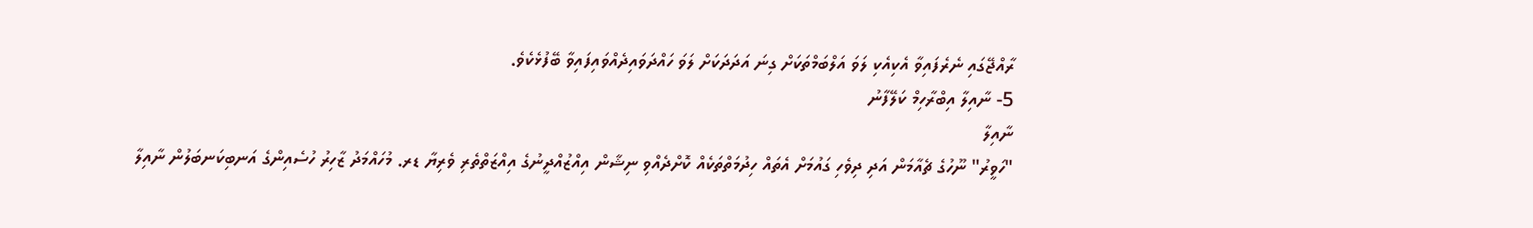ރާއްޖޭގައި ނެރެފައިވާ އެކިއެކި ލަވަ އަލްބަމްތަކަށް ގިނަ އަދަދަކަށް ލަވަ ހައްދަވައިދެއްވައިފައިވާ ބޭފުޅެކެވެ.
5- ނާއިލާ އިބްރާހިމް ކަލޭފާނު
ނާއިލާ
"ހަވީރު" ނޫހުގެ ޗެއާމަން އަދި ދިވެހި ގައުމަށް އެތައް ހިދުމަތްތަކެއް ކޮށްދެއްވި ނިޝާން އިއްޒުއްދީނުގެ އިއްޒަތްތެރި ވެރިޔާ ޑރ. މުހައްމަދު ޒާހިރު ހުސެއިންގެ އަނބިކަނބަލުން ނާއިލާ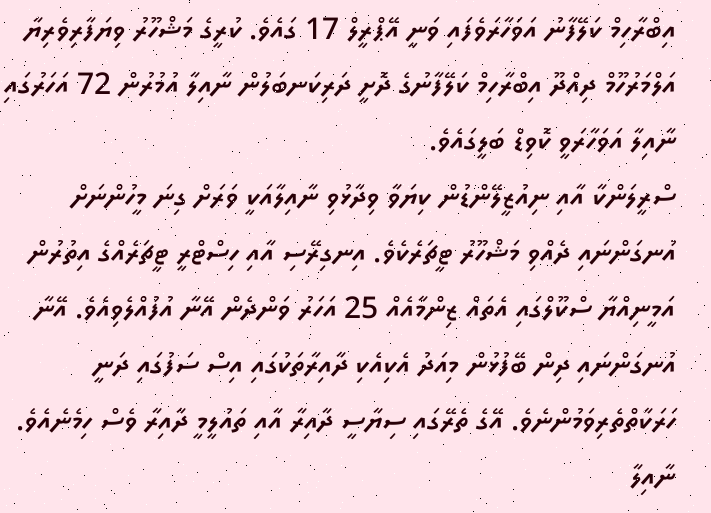އިބްރާހިމް ކަލޭފާނު އަވަހާރަވެފައި ވަނީ އޭޕްރީލް 17 ގައެވެ. ކުރީގެ މަޝްހޫރު ވިޔަފާރިވެރިޔާ އަލްމަރުހޫމް ދިއްދޫ އިބްރާހިމް ކަލޭފާނުގެ ދޮށީ ދަރިކަނބަލުން ނާއިލާ އުމުރުން 72 އަހަރުގައި ނާއިލާ އަވަހާރަވީ ކޮވިޑް ބަލީގައެވެ.
ސްރީލަންކާ އާއި ނިއުޒީލޭންޑުން ކިޔަވާ ވިދާޅުވި ނާއިލާއަކީ ވަރަށް ގިނަ މީހުންނަށް އުނގަންނައި ދެއްވި މަޝްހޫރު ޓީޗަރެކެވެ. އިނގިރޭސި އާއި ހިސްޓްރީ ޓީޗަރެއްގެ އިތުރުން އަމީނިއްޔާ ސްކޫލްގައި އެތައް ޒިންމާއެއް 25 އަހަރު ވަންދެން އޭނާ އުފުއްލެވިއެވެ. އޭނާ އުނގަންނައި ދިން ބޭފުޅުން މިއަދު އެކިއެކި ދާއިރާތަކުގައި އިސް ސަފުގައި ދަނީ ހަރަކާތްތެރިވަމުންނެވެ. އޭގެ ތެރޭގައި ސިޔާސީ ދާއިރާ އާއި ތައުލީމީ ދާއިރާ ވެސް ހިމެނެއެވެ.
ނާއިލާ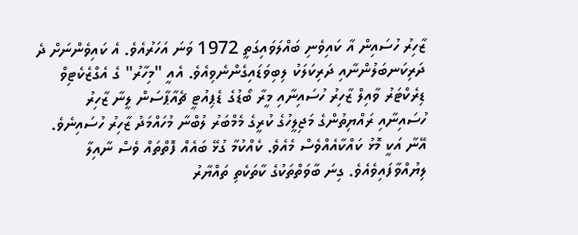ޒާހިރު ހުސައިން އާ ކައިވެނި ބައްލަވައިގަތީ 1972 ވަނަ އަހަރުއެވެ. އެ ކައިވެންނަށް ދެ ދަރިކަނބަލުންނާއި ދަރިކަލަކު ލިބިވަޑައިގެންނެވިއެވެ. އެއީ "މިހާރު" ގެ އެގްޒެކެޓިވް ޑިރެކްޓަރު ވާއިލް ޒާހިރު ހުސައިނާއި މީރާ ބޯޑުގެ ޑެޕިއުޓީ ޗެއާޕާސަން ލީނާ ޒާހިރު ހުސައިނާއި ރައްޔިތުންގެ މަޖިލީހުގެ ކުރީގެ މެމްބަރު ލުބްނާ މުހައްމަދު ޒާހިރު ހުސައިނެވެ.
އޭނާ އަކީ މޮޅު ކައްކާއެއްވެސް މެއެވެ. ކެއްކުމާ ގުޅޭ ބައެއް ފޮތްތައް ވެސް ނާއިލާ ލިޔުއްވާފައިވެއެވެ. ގިނަ ބާވަތްތަކުގެ ކާތަކެތި ތައްޔާރު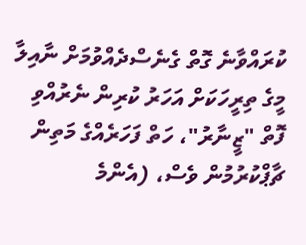ކުރައްވާނެ ގޮތް ގެނެސްދެއްވުމަށް ނާއިލާ މީގެ ތިރީހަކަށް އަހަރު ކުރިން ނެރުއްވި ފޮތް "ޒީނާރު"، ހަތް ފަހަރެއްގެ މަތިން ޗާޕްކުރުމުން ވެސް، (އެންމެ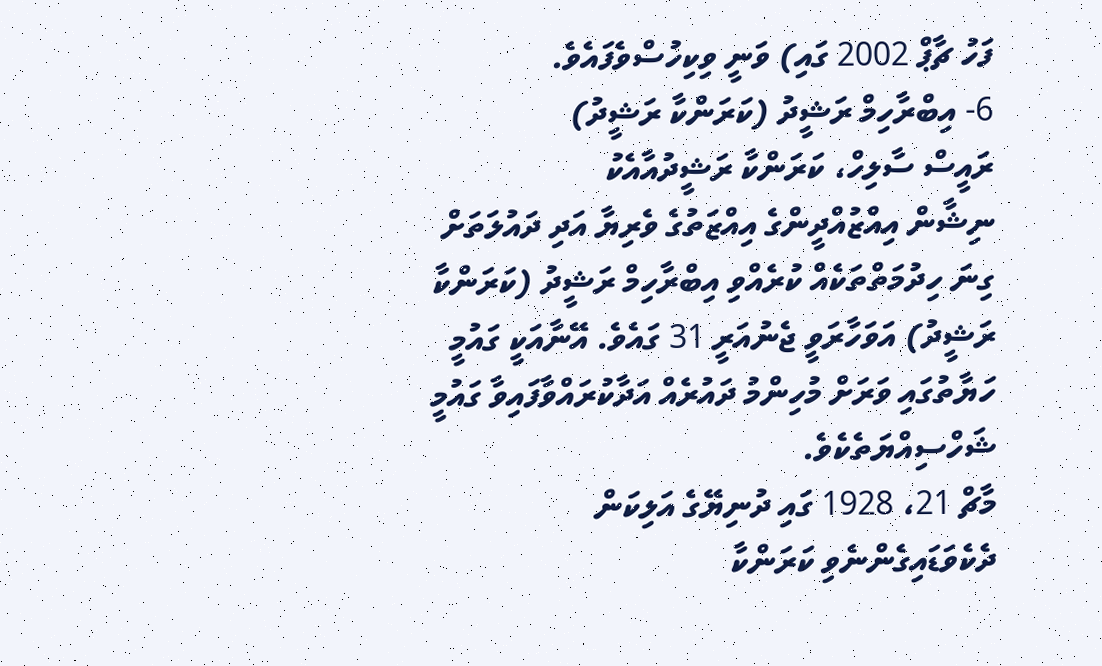ފަހު ޗާޕް 2002 ގައި) ވަނީ ވިކިހުސްވެފައެވެ.
6- އިބްރާހިމް ރަޝީދު (ކަރަންކާ ރަޝީދު)
ރައީސް ސާލިހް، ކަރަންކާ ރަޝީދުއާއެކު
ނިޝާން އިއްޒުއްދީންގެ އިއްޒަތުގެ ވެރިޔާ އަދި ދައުލަތަށް ގިނަ ހިދުމަތްތަކެއް ކުރެއްވި އިބްރާހިމް ރަޝީދު (ކަރަންކާ ރަޝީދު) އަވަހާރަވީ ޖެނުއަރީ 31 ގައެވެ. އޭނާއަކީ ގައުމީ ހަޔާތުގައި ވަރަށް މުހިންމު ދައުރެއް އަދާކުރައްވާފައިވާ ގައުމީ ޝަހްސިއްޔަތެކެވެ.
މާޗް 21، 1928 ގައި ދުނިޔޭގެ އަލިކަން ދެކެވަޑައިގެންނެވި ކަރަންކާ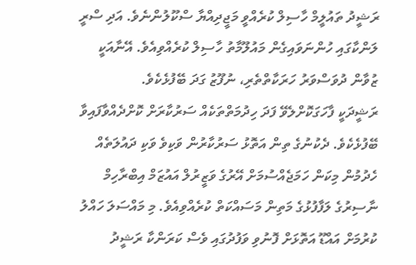ރަޝީދު ތައުލީމް ހާސިލް ކުރެއްވީ މަޖީދިއްޔާ ސްކޫލުންނެވެ. އަދި ސްރީ ލަންކާގައި ހުންނަވައިގެން މައުލޫމާތު ހާސިލް ކުރެއްވިއެވެ. އޭނާއަކީ ޒުވާން ދުވަސްވަރު ހަރަކާތްތެރި، ނުފޫޒު ގަދަ ބޭފުޅެކެވެ.
ރަޝީދަކީ ފާހަގަކޮށްލެވޭ ފަދަ ހިދުމަތްތަކެއް ސަރުކާރަށް ކޮށްދެއްވާފައިވާ ބޭފުޅެކެވެ. ދެކުނުގެ ތިން އަތޮޅު ސަރުކާރުން ވަކިވެ ވަކި ދައުލަތެއް ހެދުމުން މިކަން ހަމަޖެއްސުމަށް އޭރުގެ ވަޒީރުލް އައުޒަމް އިބްރާހިމް ނާސިރުގެ ލަފާފުޅުގެ މަތިން މަސައްކަތް ކުރެއްވިއެވެ. މި މައްސަލަ ހައްލު ކުރުމަށް އައްޑޫ އަތޮޅަށް ފޮނުވި ވަފުދުގައި ވެސް ކަރަންކާ ރަޝީދު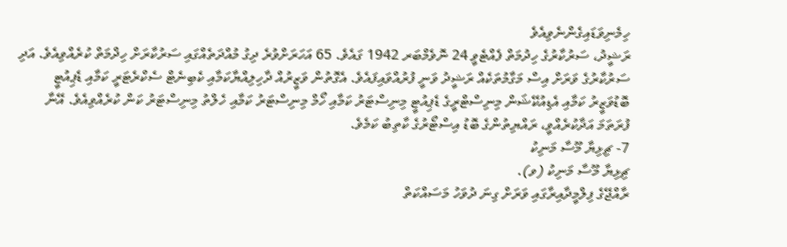ހިމެނިވަޑައިގެންނެވިއެވެ
ރަޝީދު، ސަރުކާރުގެ ހިދުމަތް ފެއްޓެވީ 24 ނޮވެމްބަރ 1942 ގައެވެ. 65 އަހަރަށްވުރެ ދިގު މުއްދަތެއްގައި ސަރުކާރަށް ހިދްމަތް ކުރެއްވިއެވެ. އަދި ސަރުކާރުގެ ވަރަށް އިސް މަގާމުތަކެއް ރަޝީދު ވަނީ ފުރުއްވައިފައެވެ. އެގޮތުން ވަޒީރުއް ދާހިލިއްޔާކަމާއި ކެބިނެޓް ސެކްރެޓަރީ ކަމާއި ޑެޕިއުޓީ ބޮޑުވަޒީރު ކަމާއި އެޑިއުކޭޝަން މިނިސްޓްރީގެ ޑެޕިއުޓީ މިނިސްޓަރު ކަމާއި ހޯމް މިނިސްޓަރު ކަމާއި ހެލްތު މިނިސްޓަރު ކަން ކުރެއްވިއެވެ. އޭނާ ފުރަތަމަ އަދާކުރެއްވީ، ރައްޔިތުންގެ ބޮޑު އިސްޓޯރުގެ ކާތިބު ކަމެވެ.
7- ޗިޅިޔާ މޫސާ މަނިކު
ޗިޅިޔާ މޫސާ މަނިކު (ވ).
ރާއްޖޭގެ ފިލްމީދާއިރާގައި ވަރަށް ގިނަ ދުވަހު މަސައްކަތް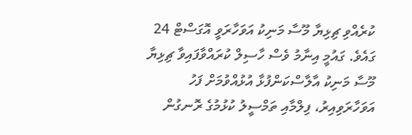ކުރެއްވި ޗިޅިޔާ މޫސާ މަނިކު އަވަހާރަވީ އޮގަސްޓް 24 ގައެވެ. ގައުމީ އިނާމު ވެސް ހާސިލް ކުރައްވާފައިވާ ޗިޅިޔާ މޫސާ މަނިކު އާލާސްކަންފުޅާ އުޅުއްވުމަށް ފަހު އަވަހާރަވިއިރު، ފިލްމާއި ތަމްސީލު ކުޅުމުގެ ރޮނގުން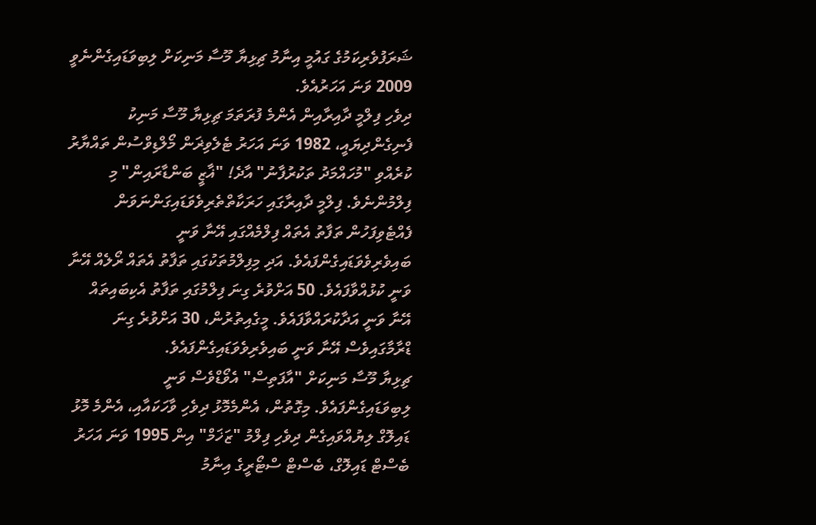ޝަރަފުވެރިކަމުގެ ގައުމީ އިނާމު ޗިޅިޔާ މޫސާ މަނިކަށް ލިބިވަޑައިގެންނެވީ 2009 ވަނަ އަހަރުއެވެ.
ދިވެހި ފިލްމީ ދާއިރާއިން އެންމެ ފުރަތަމަ ޗިޅިޔާ މޫސާ މަނިކު ފެނިގެންދިޔައީ، 1982 ވަނަ އަހަރު ޓެލެވިޜަން މޯލްޑިވްސުން ތައްޔާރު ކުރެއްވި "މުހައްމަދު ތަކުރުފާނު" އާދެ! "ޣާޒީ ބަންޑާރައިން" މި ފިލްމުންނެވެ. ފިލްމީ ދާއިރާގައި ހަރަކާތްތެރިވެވަޑައިގަންނަވަން ފެއްޓެވިފަހުން ތަފާތު އެތައް ފިލްމެއްގައި އޭނާ ވަނީ ބައިވެރިވެވަޑައިގެންފައެވެ. އަދި މިފިލްމުތަކުގައި ތަފާތު އެތައް ރޯލެއް އޭނާ ވަނީ ކުޅުއްވާފައެވެ. 50 އަށްވުރެ ގިނަ ފިލްމުގައި ތަފާތު އެކިބައިތައް އޭނާ ވަނީ އަދާކުރައްވާފައެވެ. މީގެއިތުރުން، 30 އަށްވުރެ ގިނަ ޑްރާމާގައިވެސް އޭނާ ވަނީ ބައިވެރިވެވަޑައިގެންފައެވެ.
ޗިޅިޔާ މޫސާ މަނިކަށް "އާފަތިސް" އެވޯޑްވެސް ވަނީ ލިބިވަޑައިގެންފައެވެ. މިގޮތުން، އެންމެމޮޅު ދިވެހި ވާހަކައާއި، އެންމެ މޮޅު ޑައިލޮގް ލިޔުއްވައިގެން ދިވެހި ފިލްމު "ޒަޚަމް" އިން 1995 ވަނަ އަހަރު ބެސްޓް ޑައިލޮގް، ބެސްޓް ސްޓޯރީގެ އިނާމު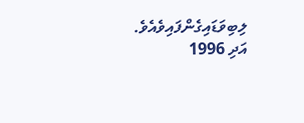ލިބިވަޑައިގެންފައިވެއެވެ. އަދި 1996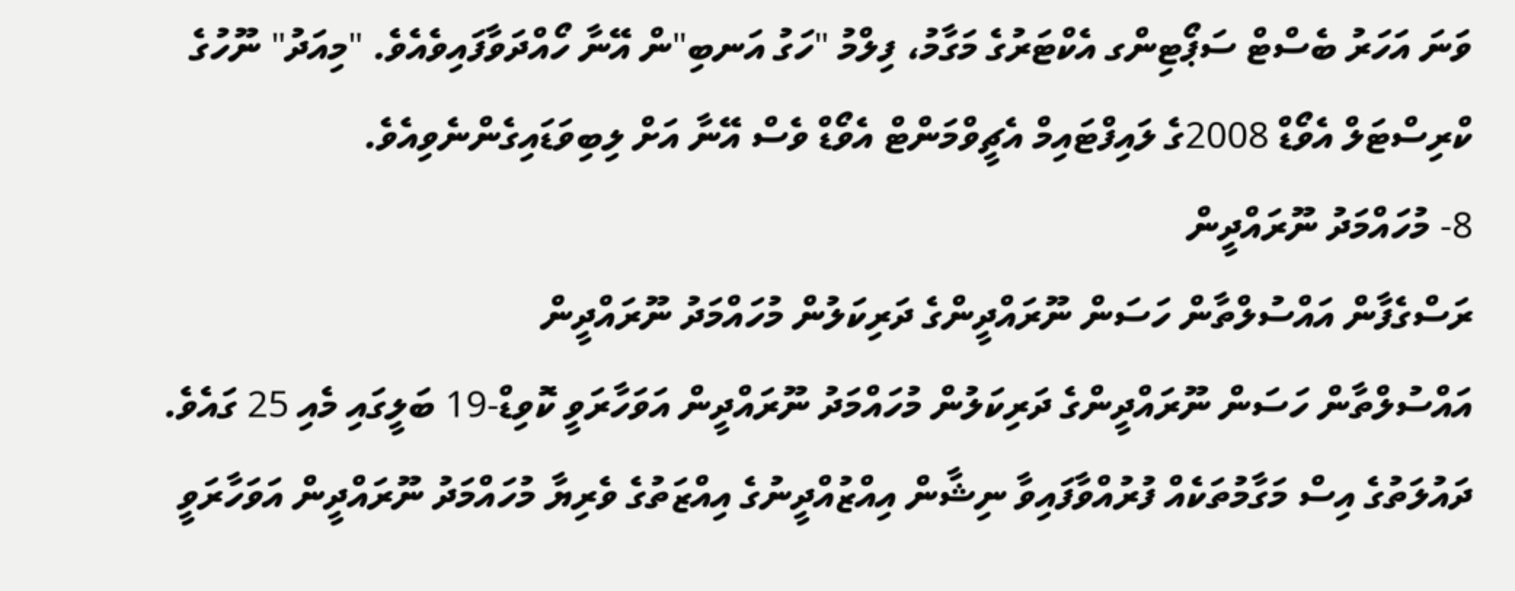ވަނަ އަހަރު ބެސްޓް ސަޕޯޓިންގ އެކްޓަރުގެ މަގާމު، ފިލްމު "ހަގު އަނބި"ން އޭނާ ހޯއްދަވާފައިވެއެވެ. "މިއަދު" ނޫހުގެ ކްރިސްޓަލް އެވޯޑް 2008ގެ ލައިފްޓައިމް އެޗީވްމަންޓް އެވޯޑް ވެސް އޭނާ އަށް ލިބިވަޑައިގެންނެވިއެވެ.
8- މުހައްމަދު ނޫރައްދީން
ރަސްގެފާން އައްސުލްތާން ހަސަން ނޫރައްދީންގެ ދަރިކަލުން މުހައްމަދު ނޫރައްދީން
އައްސުލްތާން ހަސަން ނޫރައްދީންގެ ދަރިކަލުން މުހައްމަދު ނޫރައްދީން އަވަހާރަވީ ކޮވިޑް-19 ބަލީގައި މެއި 25 ގައެވެ. ދައުލަތުގެ އިސް މަގާމުތަކެއް ފުރުއްވާފައިވާ ނިޝާން އިއްޒުއްދީނުގެ އިއްޒަތުގެ ވެރިޔާ މުހައްމަދު ނޫރައްދީން އަވަހާރަވީ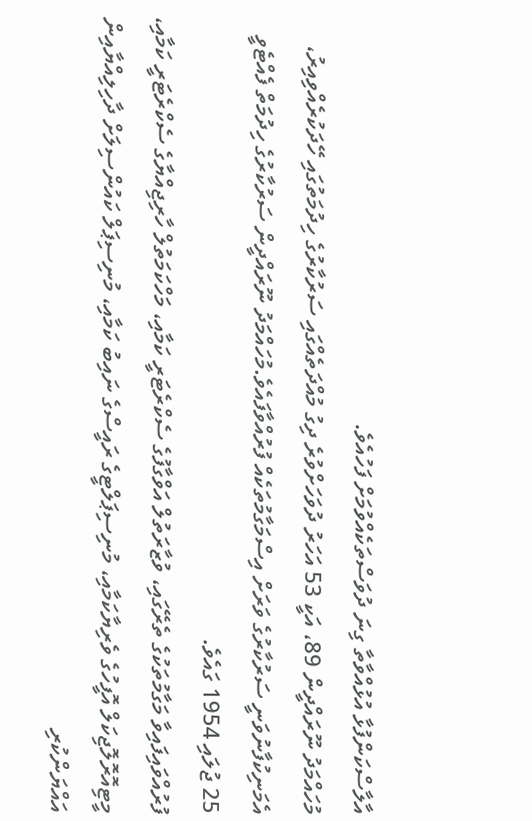އާލާސްކަންފުޅާ އުޅުއްވާތާ ގިނަ ދުވަސްތަކެއްވުމަށް ފަހުއެވެ.
މުހައްމަދު ނޫރައްދީން 89، އަކީ 53 އަހަރު ދުވަހަށްވުރެ ދިގު މުއްދަތެއްގައި ސަރުކާރުގެ ހިދުމަތުގައި ހޭދަކުރެއްވިއިރު، އެމަނިކުފާނުވަނީ ސަރުކާރުގެ ވަރަށް އިސްމަގާމުތަކެއް ފުރުއްވާފައެވެ.މުހައްމަދު ނޫރައްދީން ސަރުކާރުގެ ހިދުމަތް ފެއްޓެވީ 25 ޖުލައި 1954 ގައެވެ.
ފުރުއްވައިފައިވާ މަގާމުތަކުގެ ތެރޭގައި، ވުޒާރަތުލް އަވްގާފުގެ ސެކްރެޓަރީ ކަމާއި، މަހްކަމަތުލް ހާރިޖިއްޔާގެ ސެކްރެޓަރީ ކަމާއި، މީޓިއޮރޮލޮޖިކަލް އޮފީހުގެ ވެރިޔާކަމާއި، މުނިސިޕަލްޓީގެ ރައީސްގެ ނައިބު ކަމާއި، މުނިސިޕަލް ކައުންސިލަށް ދާހިލިއްޔާއިން އައްޔަންކުރި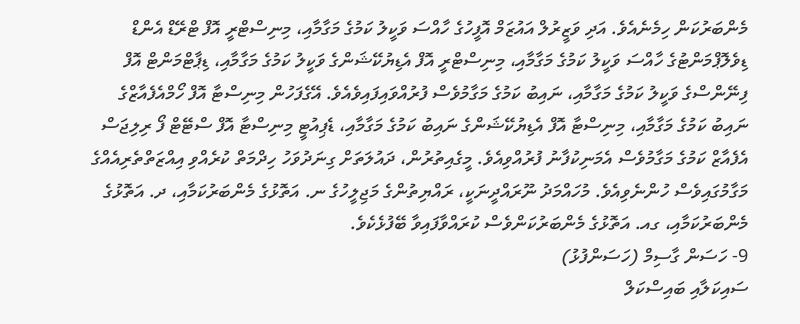މެންބަރުކަން ހިމެނެއެވެ. އަދި ވަޒީރުލް އައުޒަމް އޮފީހުގެ ހާއްސަ ވަކީލު ކަމުގެ މަގާމާއި، މިނިސްޓްރީ އޮފް ޓްރޭޑް އެންޑް ޑިވެލޮޕްމަންޓުގެ ހާއްސަ ވަކީލު ކަމުގެ މަގާމާއި، މިނިސްޓްރީ އޮފް އެޑިޔުކޭޝަންގެ ވަކީލު ކަމުގެ މަގާމާއި، ޑިޕާޓްމަންޓް އޮފް ފިނޭންސްގެ ވަކީލު ކަމުގެ މަގާމާއި، ނައިބު ކަމުގެ މަގާމުވެސް ފުރުއްވައިފައިވެއެވެ. އޭގެފަހުން މިނިސްޓާ އޮފް ހޯމްއެފެއާޒްގެ ނައިބު ކަމުގެ މަގާމާއި، މިނިސްޓާ އޮފް އެޑިޔުކޭޝަންގެ ނައިބު ކަމުގެ މަގާމާއި، ޑެޕިއުޓީ މިނިސްޓާ އޮފް ސްޓޭޓް ފޯ ރިލިޖަސް އެފެއާޒް ކަމުގެ މަގާމުވެސް އެމަނިކުފާނު ފުރުއްވިއެވެ. މީގެއިތުރުން، ދައުލަތަށް ގިނަދުވަހު ހިދްމަތް ކުރެއްވި އިއްޒަތްތެރިއެއްގެ މަގާމުގައިވެސް ހުންނެވިއެވެ. މުހައްމަދު ނޫރައްދީނަކީ، ރައްޔިތުންގެ މަޖިލީހުގެ ނ. އަތޮޅުގެ މެންބަރުކަމާއި، ދ. އަތޮޅުގެ މެންބަރުކަމާއި، ގއ. އަތޮޅުގެ މެންބަރުކަންވެސް ކުރައްވާފައިވާ ބޭފުޅެކެވެ.
9- ހަސަން ގާސިމް (ހަސަންފުޅު)
ސައިކަލާއި ބައިސްކަލް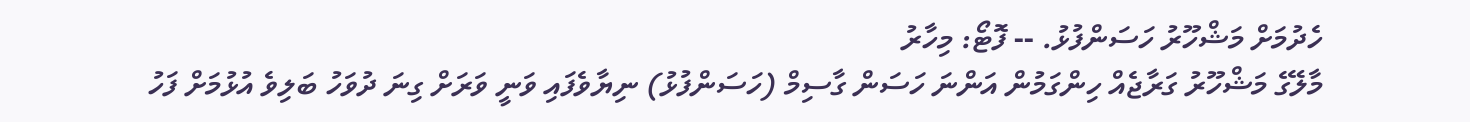ހެދުމަށް މަޝްހޫރު ހަސަންފުޅު. -- ފޮޓޯ: މިހާރު
މާލޭގެ މަޝްހޫރު ގަރާޖެއް ހިންގަމުން އަންނަ ހަސަން ގާސިމް (ހަސަންފުޅު) ނިޔާވެފައި ވަނީ ވަރަށް ގިނަ ދުވަހު ބަލިވެ އުޅުމަށް ފަހު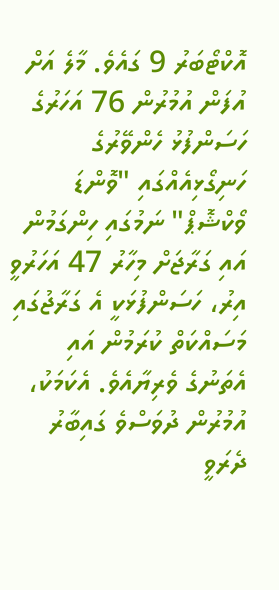އޮކްޓޯބަރު 9 ގައެވެ. މާލެ އަށް އުފަން އުމުރުން 76 އަހަރުގެ ހަސަންފުޅު ހެންވޭރުގެ ހަނިގޯޅިއެއްގައި "ވޮންޑަ ވޯކްޝޮޕް" ނަމުގައި ހިންގަމުން އައި ގަރާޖަށް މިހާރު 47 އަހަރުވީ އިރު، ހަސަންފުޅަކީ އެ ގަރާޖުގައި މަސައްކަތް ކުރަމުން އައި އެތަނުގެ ވެރިޔާއެވެ. އެކަމަކު، އުމުރުން ދުވަސްވެ ގައިބާރު ދެރަވީ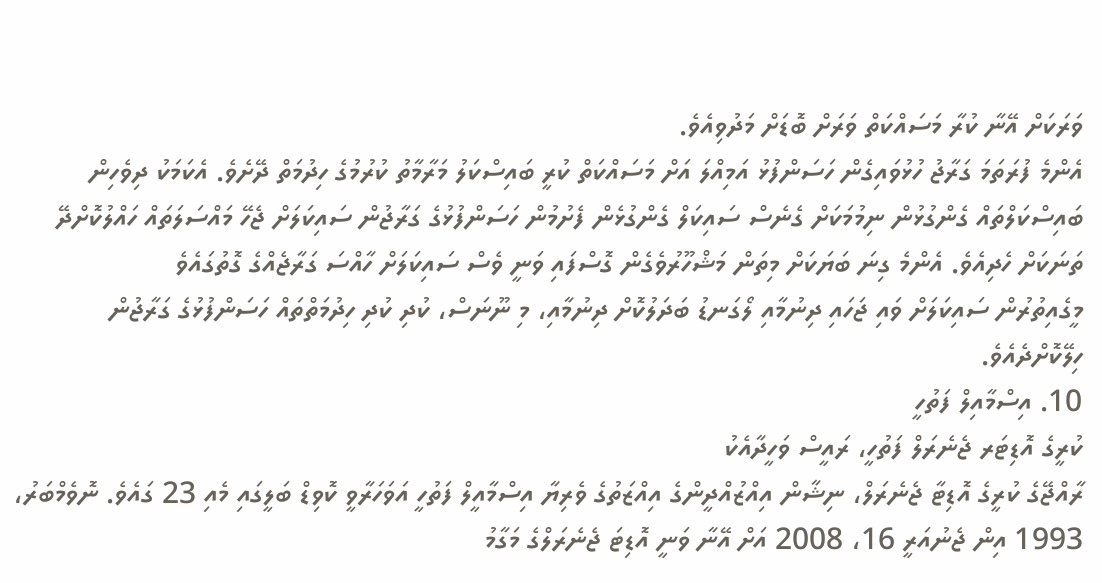ވަރަކަށް އޭނާ ކުރާ މަސައްކަތް ވަރަށް ބޮޑަށް މަދުވިއެވެ.
އެންމެ ފުރަތަމަ ގަރާޖު ހުޅުވައިގެން ހަސަންފުޅު އަމިއްލަ އަށް މަސައްކަތް ކުރީ ބައިސްކަލު މަރާމާތު ކުރުމުގެ ހިދުމަތް ދޭށެވެ. އެކަމަކު ދިވެހިން ބައިސްކަލްތައް ގެންގުޅުން ނިމުމަކަށް ގެނެސް ސައިކަލް ގެންގުޅެން ފެށުމުން ހަސަންފުޅުގެ ގަރާޖުން ސައިކަލަށް ޖެހޭ މައްސަލަތައް ހައްލުކޮށްދޭ ތަނަކަށް ހެދިއެވެ. އެންމެ ގިނަ ބަޔަކަށް މިތަން މަޝްހޫރުވެގެން ގޮސްފައި ވަނީ ވެސް ސައިކަލަށް ހާއްސަ ގަރާޖެއްގެ ގޮތުގައެވެ
މީގެއިތުރުން ސައިކަލަށް ވައި ޖަހައި ދިނުމާއި ލޯގަނޑު ބަދަލުކޮށް ދިނުމާއި، މި ނޫނަސް، ކުދި ކުދި ހިދުމަތްތައް ހަސަންފުޅުގެ ގަރާޖުން ހިލޭކޮށްދެއެވެ.
10. އިސްމާއިލް ފަތުހީ
ކުރީގެ އޮޑިޓަރ ޖެނެރަލް ފަތުހީ، ރައީސް ވަހީދާއެކު
ރާއްޖޭގެ ކުރީގެ އޮޑިޓާ ޖެނެރަލް، ނިޝާން އިއްޒުއްދީންގެ އިއްޒަތުގެ ވެރިޔާ އިސްމާއީލް ފަތުހީ އަވަހަރާވީ ކޮވިޑް ބަލީގައި މެއި 23 ގައެވެ. ނޮވެމްބަރު، 1993 އިން ޖެނުއަރީ 16، 2008 އަށް އޭނާ ވަނީ އޮޑިޓަ ޖެނެރަލްގެ މަގާމު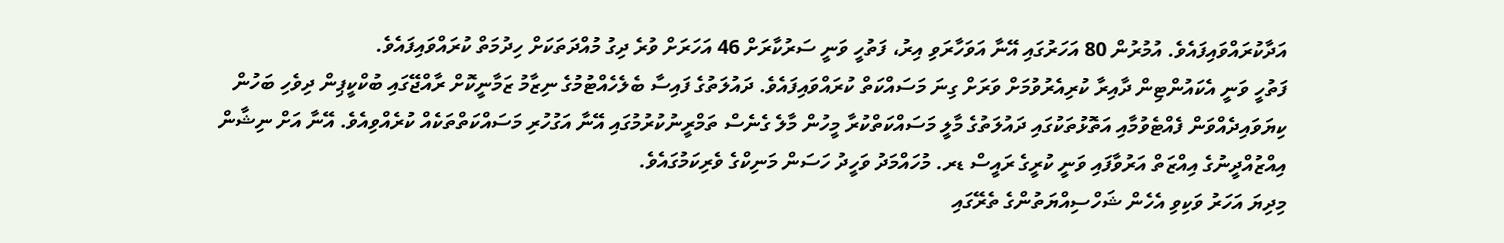އަދާކުރައްވައިފައެވެ. އުމުރުން 80 އަހަރުގައި އޭނާ އަވަހާރަވި އިރު، ފަތުހީ ވަނީ ސަރުކާރަށް 46 އަހަރަށް ވުރެ ދިގު މުއްދަތަކަށް ހިދުމަތް ކުރައްވައިފައެވެ.
ފަތުހީ ވަނީ އެކައުންޓިން ދާއިރާ ކުރިއެރުވުމަށް ވަރަށް ގިނަ މަސައްކަތް ކުރައްވައިފައެވެ. ދައުލަތުގެ ފައިސާ ބެލެހެއްޓުމުގެ ނިޒާމު ޒަމާނީކޮށް ރާއްޖޭގައި ބުކްކީޕިން ދިވެހި ބަހުން ކިޔަވައިދެއްވަން ފެއްޓެވުމާއި އަތޮޅުތަކުގައި ދައުލަތުގެ މާލީ މަސައްކަތްކުރާ މީހުން މާލެ ގެނެސް ތަމްރީނުކުރުމުގައި އޭނާ އަގުހުރި މަސައްކަތްތަކެއް ކުރެއްވިއެވެ. އޭނާ އަށް ނިޝާން އިއްޒުއްދީނުގެ އިއްޒަތް އަރުވާފައި ވަނީ ކުރީގެ ރައީސް ޑރ. މުހައްމަދު ވަހީދު ހަސަން މަނިކްގެ ވެރިކަމުގައެވެ.
މިދިޔަ އަހަރު ވަކިވި އެހެން ޝަހްސިއްޔަތުންގެ ތެރޭގައި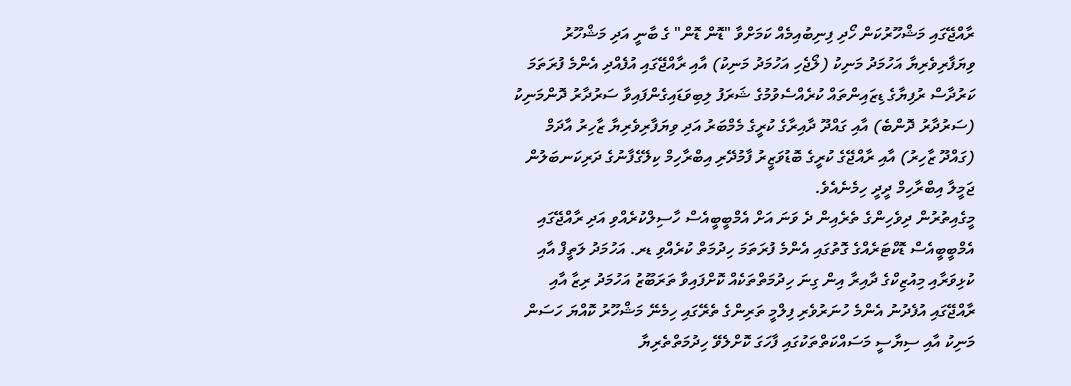ރާއްޖޭގައި މަޝްހޫރުކަން ހޯދި ފިނިބުއިމެއް ކަމަށްވާ "ޑޮން ޑޮން" ގެ ބާނީ އަދި މަޝްހޫރު ވިޔަފާރިވެރިޔާ އަހުމަދު މަނިކު (ލޯޖެހި އަހުމަދު މަނިކު) އާއި ރާއްޖޭގައި އުފެއްދި އެންމެ ފުރަތަމަ ކަރުދާސް ރުފިޔާގެ ޑިޒައިންތައް ކުރެއްސެވުމުގެ ޝަރަފު ލިބިވަޑައިގެންފައިވާ ސަރުދާރު ދޮންމަނިކު (ސަރުދާރު ދޮންބެ) އާއި ގައްދޫ ދާއިރާގެ ކުރީގެ މެމްބަރު އަދި ވިޔަފާރިވެރިޔާ ޒާހިރު އާދަމް (ގައްދޫ ޒާހިރު) އާއި ރާއްޖޭގެ ކުރީގެ ބޮޑުވަޒީރު ފާމުދޭރި އިބްރާހިމް ކިލޭގެފާނުގެ ދަރިކަނބަލުން ޖަމީލާ އިބްރާހިމް ދީދީ ހިމެނެއެވެ.
މީގެއިތުރުން ދިވެހިންގެ ތެރެއިން ދެ ވަނަ އަށް އެމްބީބީއެސް ހާސިލްކުރެއްވި އަދި ރާއްޖޭގައި އެމްބީބީއެސް ޑޮކްޓަރެއްގެ ގޮތުގައި އެންމެ ފުރަތަމަ ހިދުމަތް ކުރެއްވި ޑރ. އަހުމަދު ލަތީފް އާއި ކުޅިވަރާއި މިއުޒިކްގެ ދާއިރާ އިން ގިނަ ހިދުމަތްތަކެއް ކޮށްފައިވާ ތަރަބޫޒު އަހުމަދު ރިޒާ އާއި ރާއްޖޭގައި އުފެދުނު އެންމެ ހުނަރުވެރި ފިލްމީ ތަރިންގެ ތެރޭގައި ހިމެނޭ މަޝްހޫރު ކޮއްޔަ ހަސަން މަނިކު އާއި ސިޔާސީ މަސައްކަތްތަކުގައި ފާހަގަ ކޮށްލެވޭ ހިދުމަތްތެރިޔާ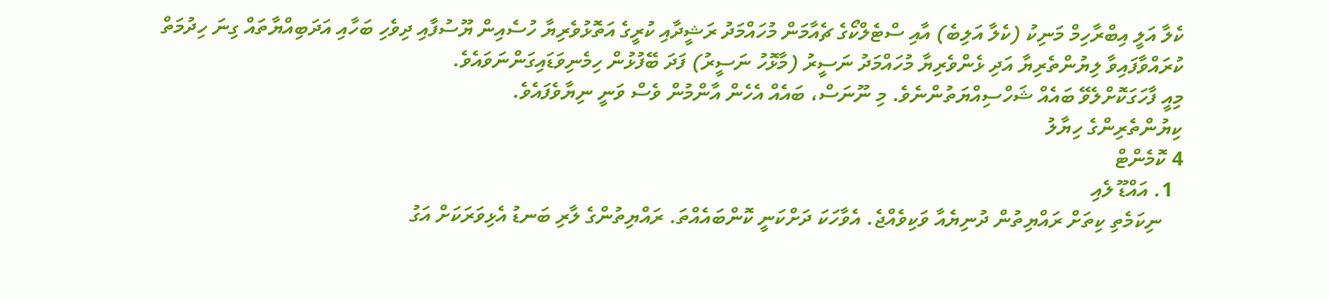ކެލާ އަލީ އިބްރާހިމް މަނިކު (ކެލާ އަލިބެ) އާއި ސްޓެލްކޯގެ ޗެއާމަން މުހައްމަދު ރަޝީދާއި ކުރީގެ އަތޮޅުވެރިޔާ ހުސެއިން ޔޫސުފާއި ދިވެހި ބަހާއި އަދަބިއްޔާތައް ގިނަ ހިދުމަތް ކުރައްވާފައިވާ ލިޔުންތެރިޔާ އަދި ޅެންވެރިޔާ މުހައްމަދު ނަސީރު (މާޅޮހު ނަސީރު) ފަދަ ބޭފުޅުން ހިމެނިވަޑައިގަންނަވައެވެ.
މިއީ ފާހަގަކޮށްލެވޭ ބައެއް ޝަހްސިއްޔަތުންނެވެ. މި ނޫނަސް، ބައެއް އެހެން އާންމުން ވެސް ވަނީ ނިޔާވެފައެވެ.
ކިޔުންތެރިންގެ ހިޔާލު
4 ކޮމެންޓް
  1. އައްޑޫ ލެއި
    ނިކަމެތި ކިތަށް ރައްޔިތުން ދުނިޔެއާ ވަކިވެއްޖެ. އެވާހަކަ ދަށްކަނީ ކޮންބައެއްތަ. ރައްޔިތުންގެ ލާރި ބަނޑު އެޅިވަރަކަށް އަގު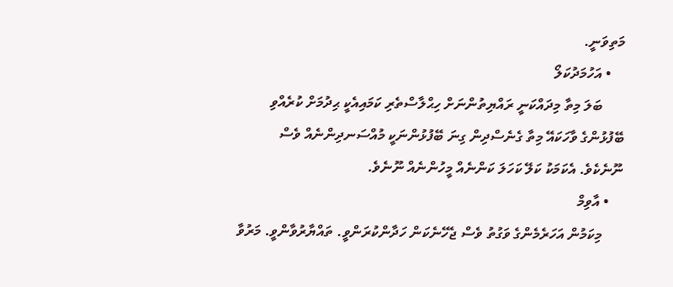މަތިވަނީ.
    • އަހުމަދުކަލޯ
      ބަލަ މިތާ މިދައްކަނީ ރައްޔިތުންނަށް ހިޙްލާސްތެރި ކަމައިއެކީ ޙިދުމަށް ކުރެއްވި ބޭފުޅުންގެ ވާހަކައޭ މިތާ ގެނެސްދިން ގިނަ ބޭފުޅުންނަކީ މުއްސަނދިންނެއް ވެސް ނޫނެކެވެ. އެކަމަކު ކަލޭ ކަހަލަ ކަންނެއް މީހުންނެއް ނޫނެވެ.
    • އާވިމް
      މިކަމުން އަހަރެމެންގެ ވަގުތު ވެސް ޖެހޭނެކަން ހަދާންކުރަންވީ. ތައްޔާރުވާންވީ. މަރުވާ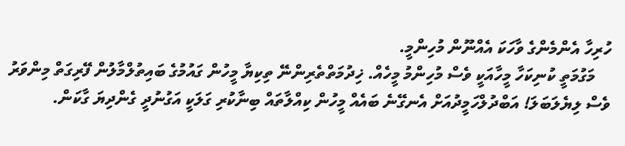ހުރިހާ އެންމެންގެ ވާހަކަ އެއްނޫން މުހިންމީ.
    މަގުމަތީ ކުނިކަހާ މީހާއަކީ ވެސް މުހިންމު މީހެއް. ޚިދުމަތްތެރިންނޭ ތިކިޔާ މީހުން ގައުމުގެ ބައިތުލްމާލުން ފޭރިގަތް މިންވަރު ވެސް ލިޔެލަބަލަ! އަބްދުލްހަމީދުއަށް އެނގޭނެ ބައެއް މީހުން ކިއްލާތައް ބިނާކުރި ގަލަކީ އަގުނުދީ ގެންދިޔަ ގާކަން.